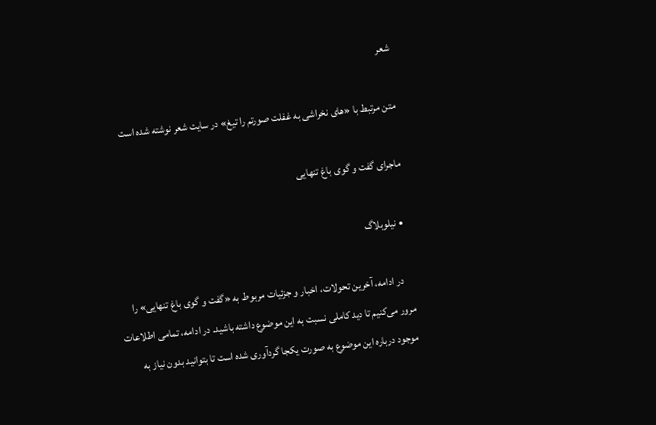شعر

متن مرتبط با «های نخراشی به غفلت صورتم را تیغ» در سایت شعر نوشته شده است

ماجرای گفت و گوی باغ تنهایی

  • نیلوبلاگ

    در ادامه، آخرین تحولات، اخبار و جزئیات مربوط به «گفت و گوی باغ تنهایی» را مرور می‌کنیم تا دید کاملی نسبت به این موضوع داشته باشید. در ادامه، تمامی اطلاعات موجود درباره این موضوع به صورت یکجا گردآوری شده است تا بتوانید بدون نیاز به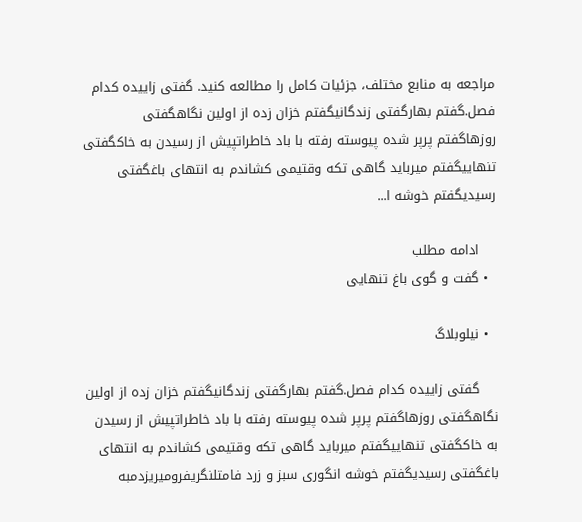مراجعه به منابع مختلف، جزئیات کامل را مطالعه کنید. گفتی زاییده کدام فصل.گفتم بهارگفتی زندگانیگفتم خزان زده از اولین نگاهگفتی روزهاگفتم پرپر شده پیوسته رفته با باد خاطراتپیش از رسیدن به خاکگفتی تنهاییگفتم میرباید گاهی تکه وقتیمی کشاندم به انتهای باغگفتی رسیدیگفتم خوشه ا...

    ادامه مطلب
  • گفت و گوی باغ تنهایی

  • نیلوبلاگ

    گفتی زاییده کدام فصل.گفتم بهارگفتی زندگانیگفتم خزان زده از اولین نگاهگفتی روزهاگفتم پرپر شده پیوسته رفته با باد خاطراتپیش از رسیدن به خاکگفتی تنهاییگفتم میرباید گاهی تکه وقتیمی کشاندم به انتهای باغگفتی رسیدیگفتم خوشه انگوری سبز و زرد فامتلنگریفرومیریزدمبه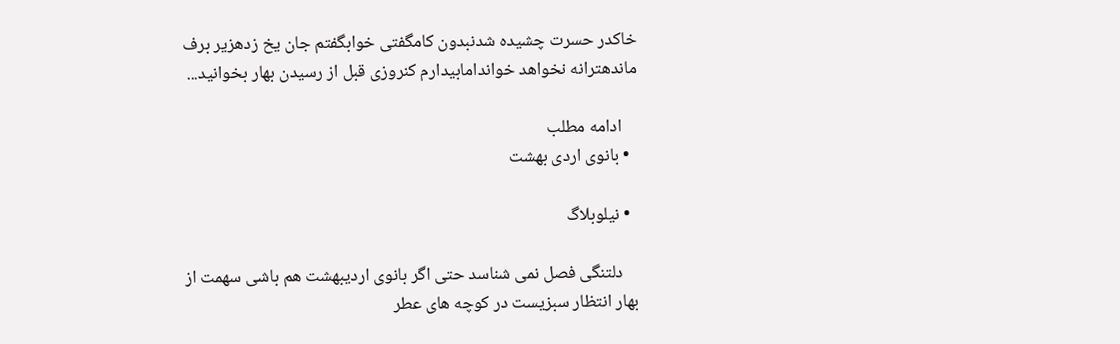خاکدر حسرت چشیده شدنبدون کامگفتی خوابگفتم جان یخ زدهزیر برف ماندهترانه نخواهد خواندامابیدارم کنروزی قبل از رسیدن بهار بخوانید...

    ادامه مطلب
  • بانوی اردی بهشت

  • نیلوبلاگ

    دلتنگی فصل نمی شناسد حتی اگر بانوی اردیبهشت هم باشی سهمت از بهار انتظار سبزیست در کوچه های عطر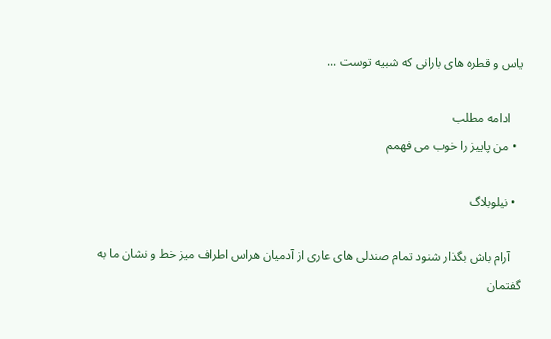یاس و قطره های بارانی که شبیه توست ...

    ادامه مطلب
  • من پاییز را خوب می فهمم

  • نیلوبلاگ

    آرام باش بگذار شنود تمام صندلی های عاری از آدمیان هراس اطراف میز خط و نشان ما به گفتمان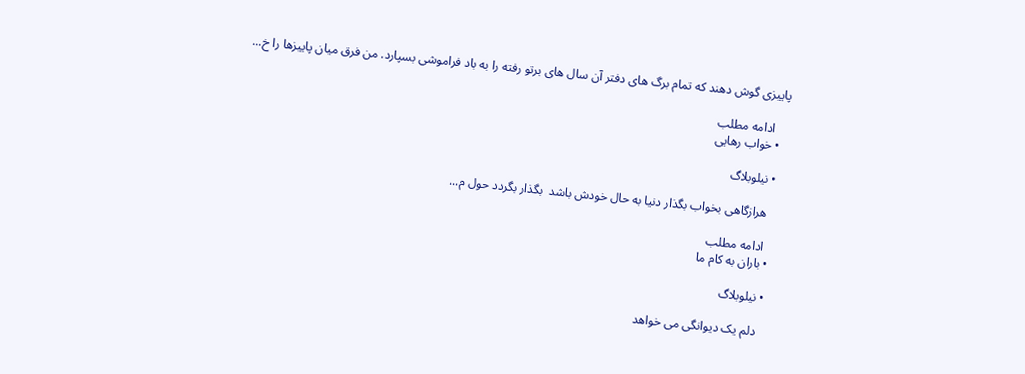پاییزی گوش دهند که تمام برگ های دفتر آن سال های برتو رفته را به باد فراموشی بسپارد. من فرق میان پاییزها را خ...

    ادامه مطلب
  • خواب رهایی

  • نیلوبلاگ

    هرازگاهی بخواب بگذار دنیا به حال خودش باشد  بگذار بگردد حول م...

    ادامه مطلب
  • باران به کام ما

  • نیلوبلاگ

    دلم یک دیوانگی می خواهد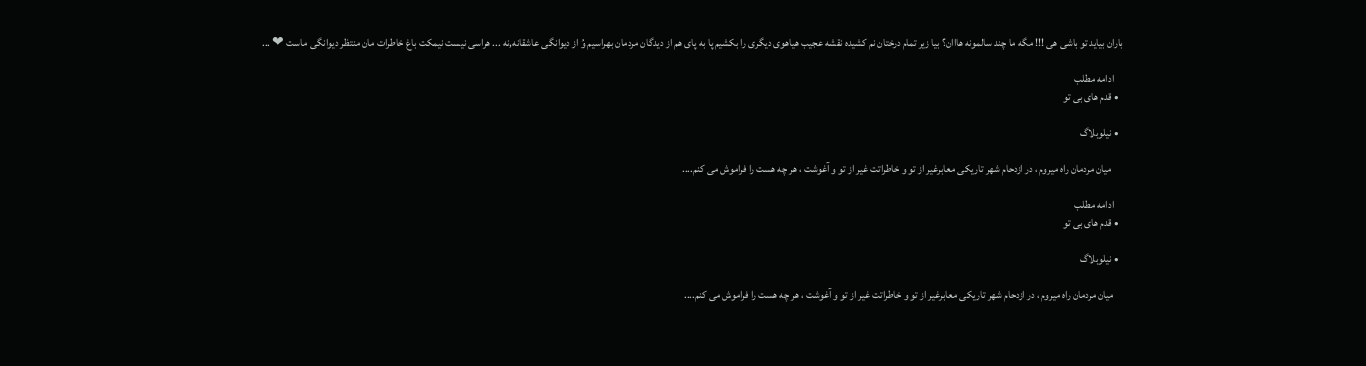باران بیاید تو باشی هی !!! مگه ما چند سالمونه هااان؟ بیا زیر تمام درختان نم کشیده نقشه عجیب هیاهوی دیگری را بکشیم پا به پای هم از دیدگان مردمان بهراسیم وُ از دیوانگی عاشقانه,نه ... هراسی نیست نیمکت باغ خاطرات مان منتظر دیوانگی ماست ❤ ...

    ادامه مطلب
  • قدم های بی تو

  • نیلوبلاگ

     میان مردمان راه میروم ، در ازدحام شهر تاریکی معابرغیر از تو و خاطراتت غیر از تو و آغوشت ، هر چه هست را فراموش می کنم....

    ادامه مطلب
  • قدم های بی تو

  • نیلوبلاگ

    میان مردمان راه میروم ، در ازدحام شهر تاریکی معابرغیر از تو و خاطراتت غیر از تو و آغوشت ، هر چه هست را فراموش می کنم....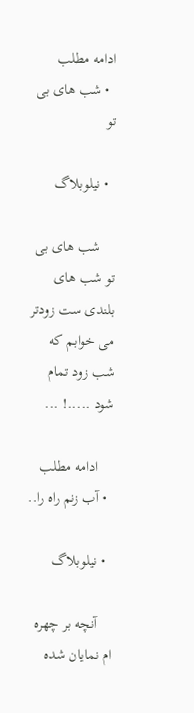ادامه مطلب
  • شب های بی تو

  • نیلوبلاگ

    شب های بی تو شب های بلندی ست زودتر می خوابم که شب زود تمام شود .....! ...

    ادامه مطلب
  • آب زنم راه را..

  • نیلوبلاگ

    آنچه بر چهره ام نمایان شده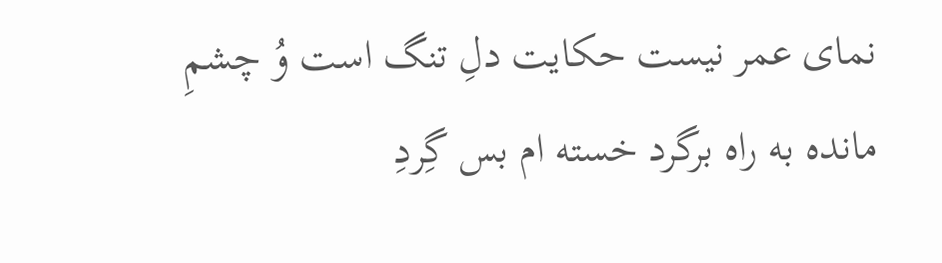نمای عمر نیست حکایت دلِ تنگ است وُ چشمِ مانده به راه برگرد خسته ام بس گِردِ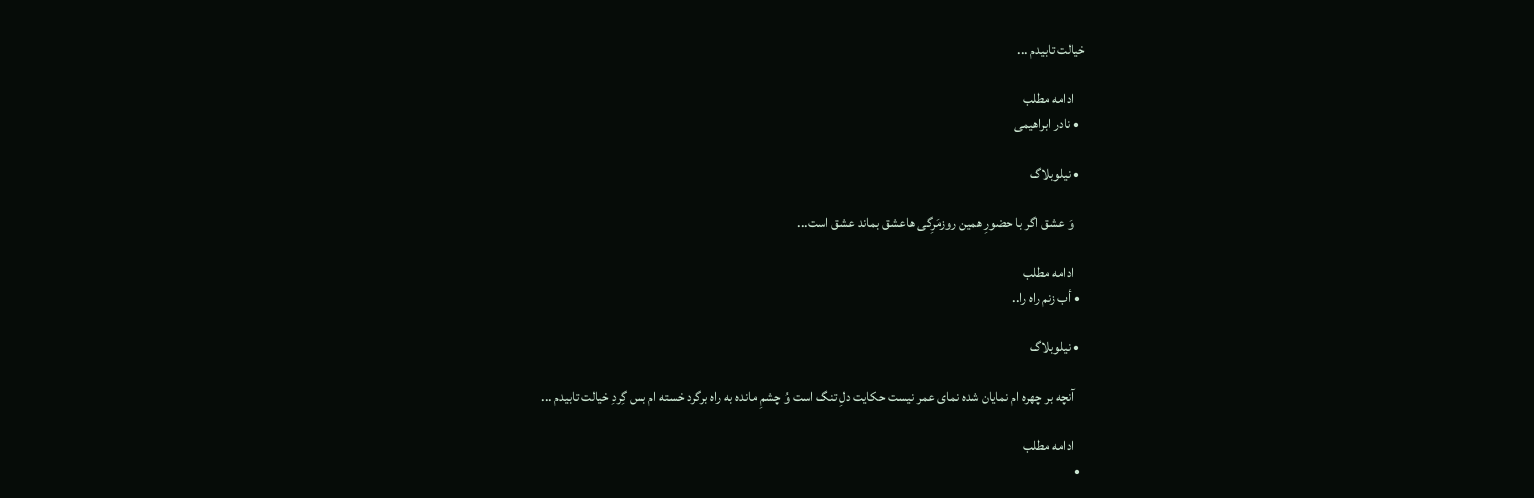خیالت تابیدم ...

    ادامه مطلب
  • نادر ابراهیمی

  • نیلوبلاگ

    وَ عشق اگر با حضورِ همین روزمَرِگی هاعشق بماند عشق است...

    ادامه مطلب
  • أب زنم راه را..

  • نیلوبلاگ

    آنچه بر چهره ام نمایان شده نمای عمر نیست حکایت دلِ تنگ است وُ چشمِ مانده به راه برگرد خسته ام بس گِردِ خیالت تابیدم ...

    ادامه مطلب
  •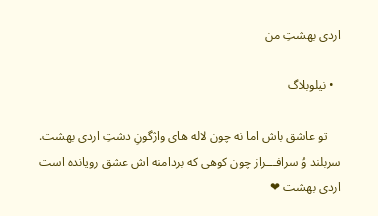اردی بهشتِ من

  • نیلوبلاگ

    تو عاشق باش اما نه چون لاله های واژگونِ دشتِ اردی بهشت. سربلند وُ سرافـــراز چون کوهی که بردامنه اش عشق رویانده است اردی بهشت ❤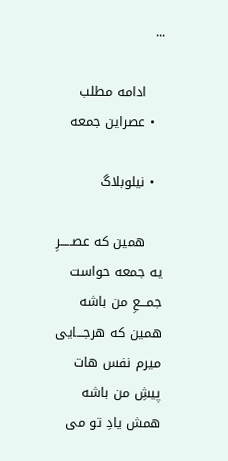...

    ادامه مطلب
  • عصراین جمعه

  • نیلوبلاگ

    همین که عصـــــرِ یه جمعه حواست جمـــعِ من باشه همین که هرجـــایی میرم نفس هات پیشِ من باشه همش یادِ تو می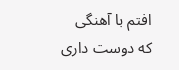افتم با آهنگی که دوست داری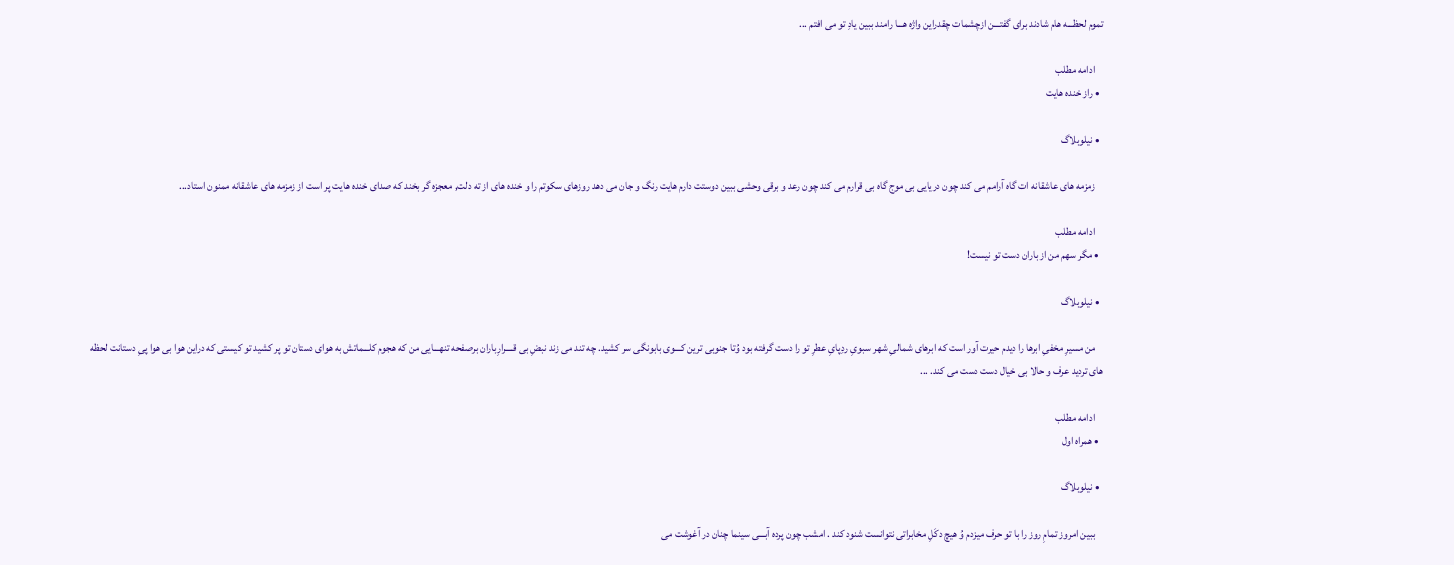تموم لحظـــه هام شادند برای گفتـــن ازچشمات چقدراین واژه هـــا رامند ببین یادِ تو می افتم ...

    ادامه مطلب
  • راز خنده هایت

  • نیلوبلاگ

    زمزمه های عاشقانه ات گاه آرامم می کند چون دریایی بی موج گاه بی قرارم می کند چون رعد و برقی وحشی ببین دوستت دارم هایت رنگ و جان می دهد روزهای سکوتم را و خنده های از ته دلت, معجزه گر بخند که صدای خنده هایت پر است از زمزمه های عاشقانه ممنون استاد...

    ادامه مطلب
  • مگر سهم من از باران دست تو نیست!

  • نیلوبلاگ

    من مسیرِ مخفیِ ابرها را دیدم حیرت آور است که ابرهای شمالیِ شهر سبویِ ردِپایِ عطرِ تو را دست گرفته بود وُتا جنوبی ترین کـــوی بابونگی سر کشید. چه تند می زند نبضِ بی قــــرارِباران برصفحه تنهـــایی من که هجوم کلـــماتش به هوای دستان تو پر کشید تو کیستی که دراین هوا بی هوا پیِ دستانت لحظه های تردید عرف و حالا بی خیال دست دست می کند. ...

    ادامه مطلب
  • همراه اول

  • نیلوبلاگ

    ببین امروز تمامِ روز را با تو حرف میزدم وُ هیچ دکَلِ مخابراتی نتوانست شنود کند . امشب چون پرده آبـــی سینما چنان در آغوشت می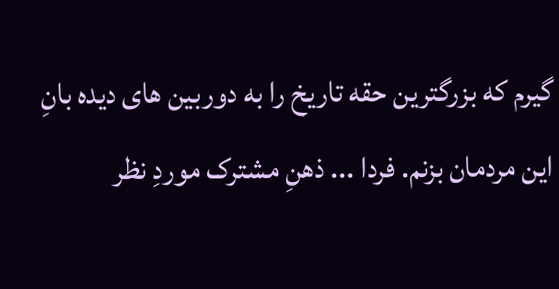گیرم که بزرگترین حقه تاریخ را به دوربین های دیده بانِ این مردمان بزنم. فردا ... ذهنِ مشترک موردِ نظر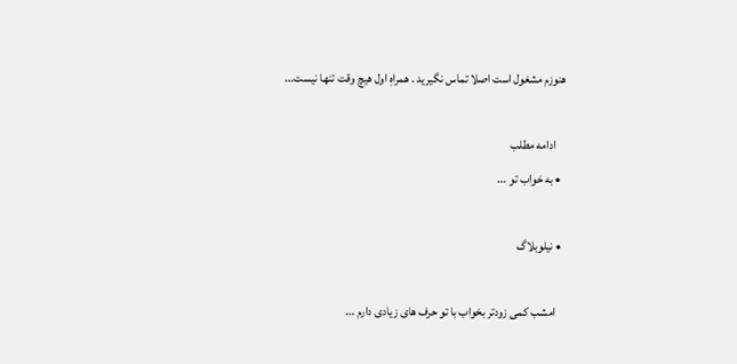هنوزم مشغول است اصلا تماس نگیرید . همراهِ اول هیچ وقت تنها نیست...

    ادامه مطلب
  • به خواب تو ...

  • نیلوبلاگ

    امشب کمی زودتر بخواب با تو حرف های زیادی دارم ...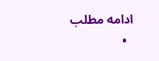ادامه مطلب
  •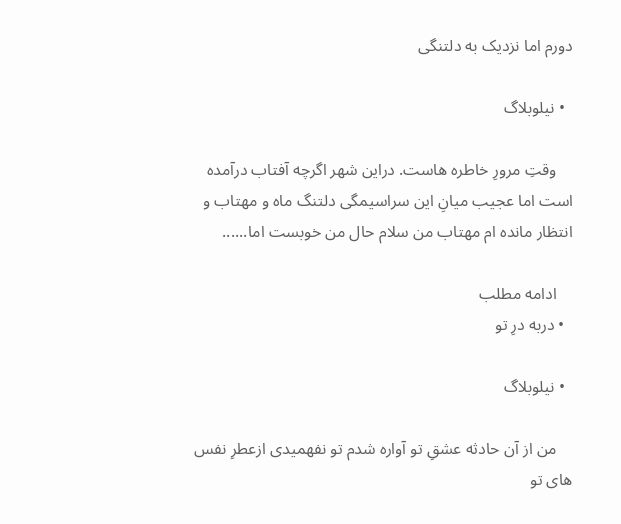دورم اما نزدیک به دلتنگی

  • نیلوبلاگ

    وقتِ مرورِ خاطره هاست. دراین شهر اگرچه آفتاب درآمده است اما عجیب میانِ این سراسیمگی دلتنگ ماه و مهتاب و انتظار مانده ام مهتاب من سلام حال من خوبست اما......

    ادامه مطلب
  • دربه درِ تو

  • نیلوبلاگ

    من از آن حادثه عشقِ تو آواره شدم تو نفهمیدی ازعطرِ نفس های تو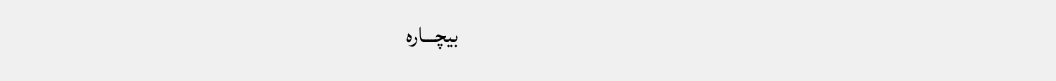بیچـــاره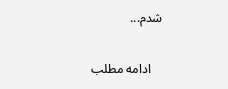شدم...

    ادامه مطلب